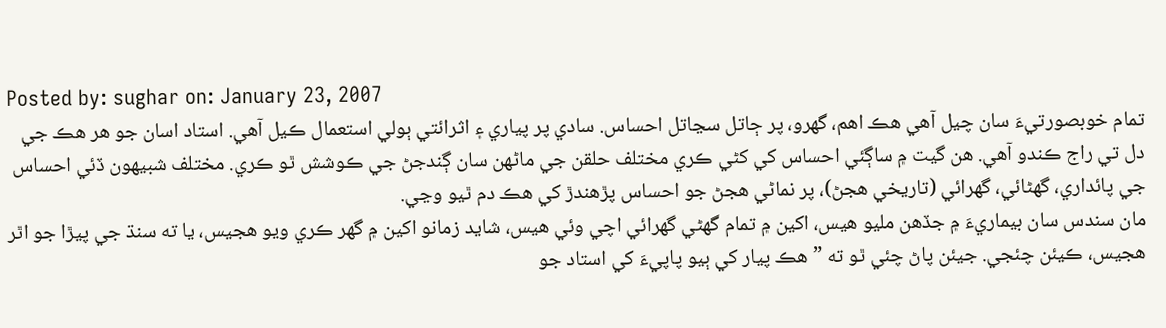Posted by: sughar on: January 23, 2007
تمام خوبصورتيءَ سان چيل آهي هڪ اهم، گهرو، پر ڄاتل سڃاتل احساس. سادي پر پياري ۽ اثرائتي ٻولي استعمال ڪيل آهي. استاد اسان جو هر هڪ جي دل تي راج ڪندو آهي. هن گيت ۾ ساڳئي احساس کي کڻي ڪري مختلف حلقن جي ماڻهن سان ڳندجڻ جي ڪوشش ٿو ڪري. مختلف شبيهون ڏئي احساس جي پائداري، گهڻائي، گهرائي (تاريخي هجڻ)، پر نماڻي هجڻ جو احساس پڙهندڙ کي هڪ دم ٿيو وڃي.
مان سندس سان بيماريءَ ۾ جڏهن مليو هيس، اکين ۾ تمام گهڻي گهرائي اچي وئي هيس، شايد زمانو اکين ۾ گهر ڪري ويو هجيس، يا ته سنڌ جي پيڙا جو اٿر هجيس، ڪيئن چئجي. جيئن پاڻ چئي ٿو ته ”هڪ پيار کي ٻيو پاپيءَ کي استاد جو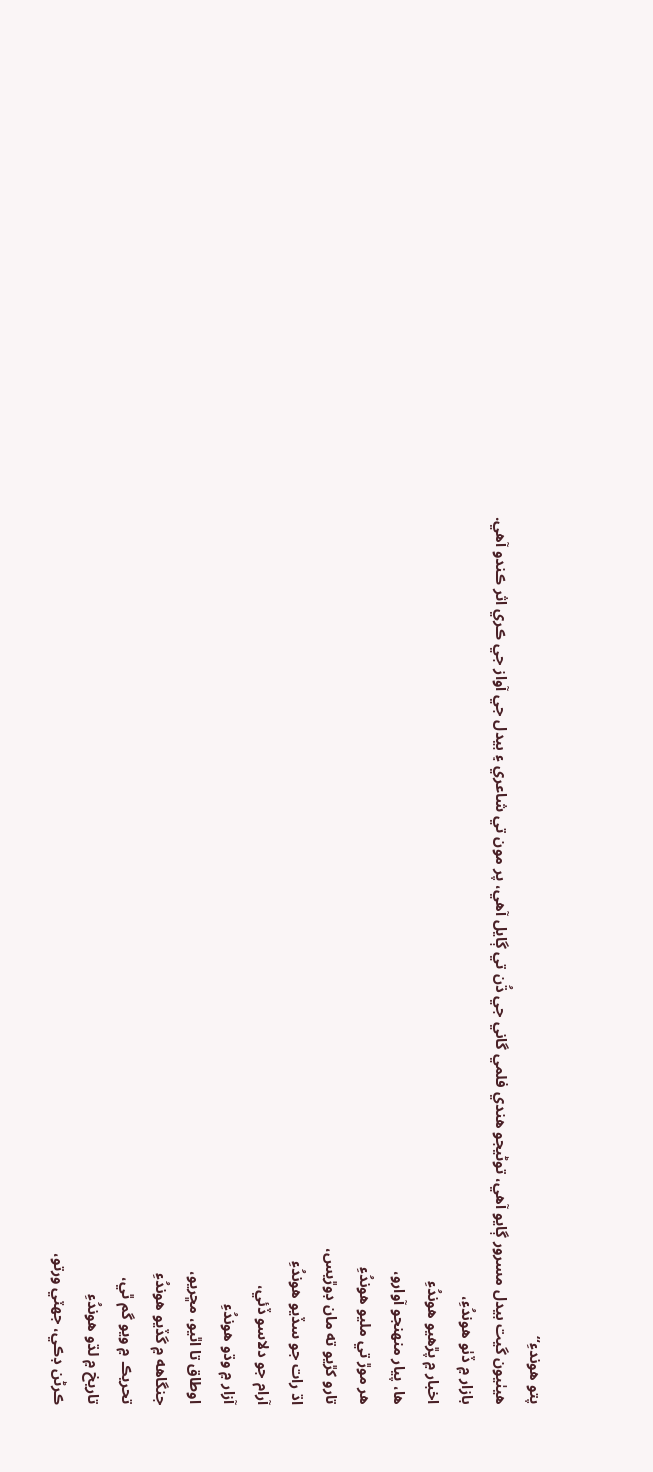پتو هوندءِ“
هيٺيون گيت بيدل مسرور ڳايو آهي، توڻيجو هندي فلمي گاني جي ڌُن تي ڳايل آهي، پر مون تي شاعري ۽ بيدل جي آواز جي ڪري اثر ڪندو آهي.
بازار ۾ ڏٺو هوندُءِ،
اخبار ۾ پڙهيو هوندُءِ
ها، پيار منهنجو آوارو،
هر موڙ تي مليو هوندُءِ
تارو کڙيو ته مان ڊوڙيس،
اڌ رات جو سڏيو هوندُءِ
آرام جو دلاسو ڏئي،
آزار ۾ وڌو هوندُءِ
اوطاق تا اٿيو، مڇريو،
جنگاهه ۾ گڏيو هوندُءِ
تحريڪ ۾ ويو گم ٿي،
تاريخ ۾ لڌو هوندُءِ
ڪرڻن ڊڪي، جهٽي ورتو،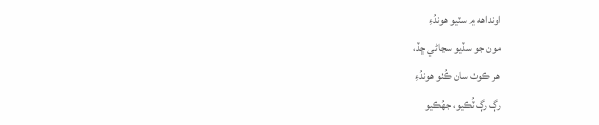اونداهه ۾ سٽيو هوندُءِ
مون جو سڏيو سڃاڻي ڇڏ،
هر ڪوٺ سان ڪُٺو هوندُءِ
رڳ رڳ ٽُڪيو، جهُڪيو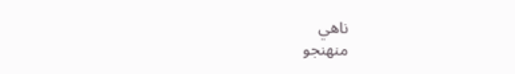ناهي
منهنجو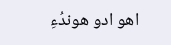اهو ادو هوندُءِ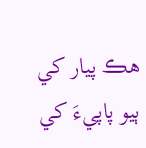هڪ پيار کي ٻيو پاپيءَ کي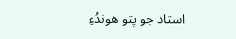استاد جو پتو هوندُءِ